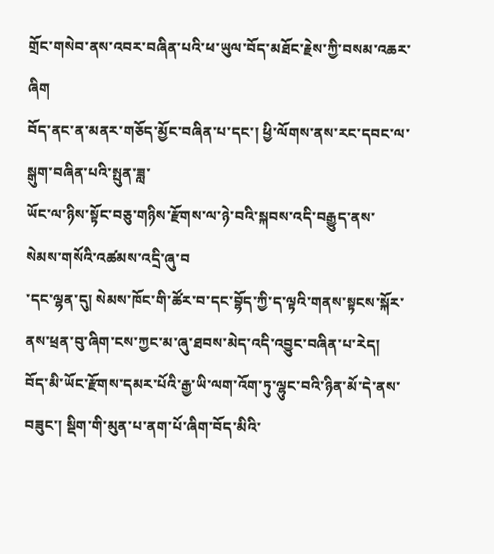གྲོང་གསེབ་ནས་འབར་བཞིན་པའི་ཕ་ཡུལ་བོད་མཐོང་རྗེས་ཀྱི་བསམ་འཆར་ཞིག
བོད་ནང་ན་མནར་གཅོད་མྱོང་བཞིན་པ་དང་། ཕྱི་ལོགས་ནས་རང་དབང་ལ་སྒུག་བཞིན་པའི་སྤུན་ཟླ་
ཡོང་ལ་ཉིས་སྟོང་བཅུ་གཉིས་རྫོགས་ལ་ཉེ་བའི་སྐབས་འདི་བརྒྱུད་ནས་སེམས་གསོའི་འཚམས་འདྲི་ཞུ་བ
་དང་ལྷན་དུ། སེམས་ཁོང་གི་ཚོར་བ་དང་བྷོད་ཀྱི་ད་ལྟའི་གནས་སྟངས་སྐོར་ནས་ཕྲན་བུ་ཞིག་ངས་ཀྱང་མ་ཞུ་ཐབས་མེད་འདི་འབྱུང་བཞིན་པ་རེད།
བོད་མི་ཡོང་རྫོགས་དམར་པོའི་རྒྱ་ཡི་ལག་འོག་ཏུ་ལྷུང་བའི་ཉིན་མོ་དེ་ནས་བཟུང་། སྡིག་གི་མུན་པ་ནག་པོ་ཞིག་བོད་མིའི་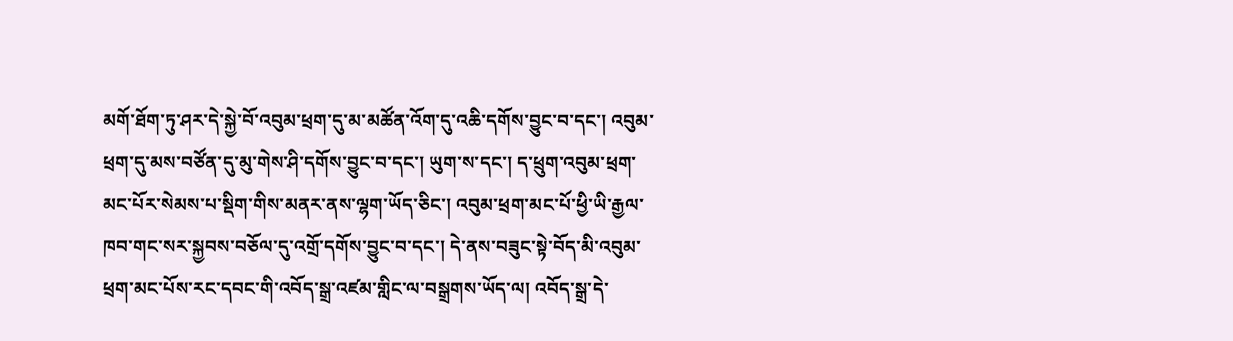མགོ་ཐོག་ཏུ་ཤར་དེ་སྐྱེ་བོ་འབུམ་ཕྲག་དུ་མ་མཚོན་འོག་དུ་འཆི་དགོས་བྱུང་བ་དང་། འབུམ་ཕྲག་དུ་མས་བཙོན་དུ་མུ་གེས་ཤི་དགོས་བྱུང་བ་དང་། ཡུག་ས་དང་། ད་ཕྲུག་འབུམ་ཕྲག་མང་པོར་སེམས་པ་སྡིག་གིས་མནར་ནས་ལྷག་ཡོད་ཅིང་། འབུམ་ཕྲག་མང་པོ་ཕྱི་ཡི་རྒྱལ་ཁབ་གང་སར་སྐྱབས་བཅོལ་དུ་འགྲོ་དགོས་བྱུང་བ་དང་། དེ་ནས་བཟུང་སྟེ་བོད་མི་འབུམ་ཕྲག་མང་པོས་རང་དབང་གི་འབོད་སྒྲ་འཛམ་གླིང་ལ་བསྒྲགས་ཡོད་ལ། འབོད་སྒྲ་དེ་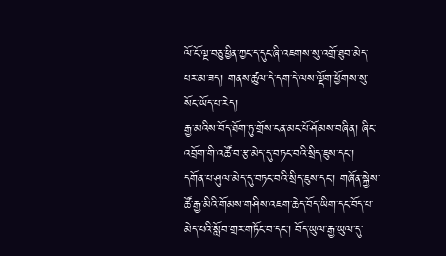ལོ་ངོ་ལྔ་བཅུ་ཕྱིན་ཀྱང་ད་དུང་ཞི་འཇགས་སུ་འགྲོ་ཐུབ་མེད་པར་མ་ཟད། གནས་ཚུལ་དེ་དག་དེ་ལས་ལྡོག་ཕྱོགས་སུ་སོང་ཡོད་པ་རེད།
རྒྱ་མའིས་བོད་ཐོག་ཏུ་གྲོས་ངན་མང་པོ་ཤོམས་བཞིན། ཞིང་འབྲོག་གི་འཚོ་བ་རྩ་མེད་དུ་བཏང་བའི་སྲིད་ཇུས་དང་། དགོན་པ་ཤུལ་མེད་དུ་བཏང་བའི་སྲིད་ཇུས་དང་། གཞོན་སྐྱེས་ཚོ་རྒྱ་མིའི་གོམས་གཤིས་འཇག་ཆེད་བོད་ཡིག་དང་བོད་པ་མེད་པའི་སློབ་གྲར་གཏོང་བ་དང་། བོད་ཡུལ་རྒྱ་ཡུལ་དུ་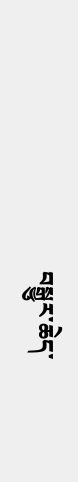བསྒྱུར་ཆེད་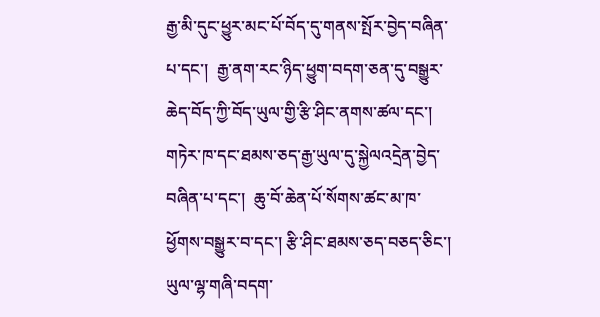རྒྱ་མི་དུང་ཕྱུར་མང་པོ་བོད་དུ་གནས་སྤོར་བྱེད་བཞིན་པ་དང་།  རྒྱ་ནག་རང་ཉིད་ཕྱུག་བདག་ཅན་དུ་བསྒྱུར་ཆེད་བོད་ཀྱི་བོད་ཡུལ་གྱི་རྩི་ཤིང་ནགས་ཚལ་དང་། གཏེར་ཁ་དང་ཐམས་ཅད་རྒྱ་ཡུལ་དུ་སྐྱེལའདྲེན་བྱེད་བཞིན་པ་དང་།  ཆུ་བོ་ཆེན་པོ་སོགས་ཚང་མ་ཁ་ཕྱོགས་བསྒྱུར་བ་དང་། རྩི་ཤིང་ཐམས་ཅད་བཅད་ཅིང་། ཡུལ་ལྷ་གཞི་བདག་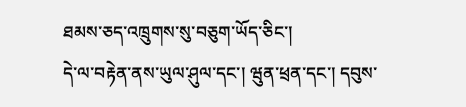ཐམས་ཅད་འཁྲུགས་སུ་བཅུག་ཡོད་ཅིང་།
དེ་ལ་བརྟེན་ནས་ཡུལ་ཤུལ་དང་། ཝུན་ཕྲན་དང་། དབུས་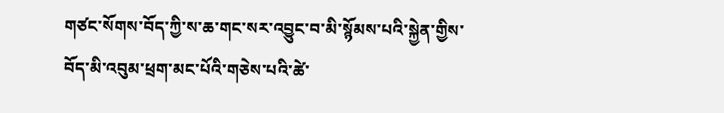གཙང་སོགས་བོད་ཀྱི་ས་ཆ་གང་སར་འབྱུང་བ་མི་སྙོམས་པའི་སྐྱེན་གྱིས་བོད་མི་འབུམ་ཕྲག་མང་པོའི་གཅེས་པའི་ཚེ་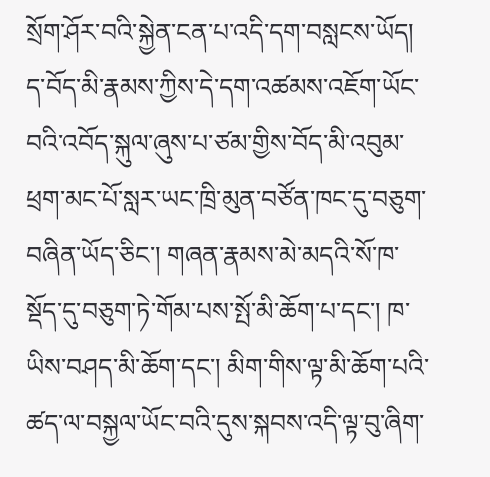སྲོག་ཤོར་བའི་སྐྱེན་ངན་པ་འདི་དག་བསླངས་ཡོད། ད་བོད་མི་རྣམས་ཀྱིས་དེ་དག་འཚམས་འཇོག་ཡོང་བའི་འབོད་སྐུལ་ཞུས་པ་ཙམ་གྱིས་བོད་མི་འབུམ་ཕྲག་མང་པོ་སླར་ཡང་ཁྲི་མུན་བཙོན་ཁང་དུ་བཅུག་བཞིན་ཡོད་ཅིང་། གཞན་རྣམས་མེ་མདའི་སོ་ཁ་སྡོད་དུ་བཅུག་ཏེ་གོམ་པས་སྤོ་མི་ཆོག་པ་དང་། ཁ་ཡིས་བཤད་མི་ཆོག་དང་། མིག་གིས་ལྟ་མི་ཆོག་པའི་ཚད་ལ་བསྐྱལ་ཡོང་བའི་དུས་སྐབས་འདི་ལྟ་བུ་ཞིག་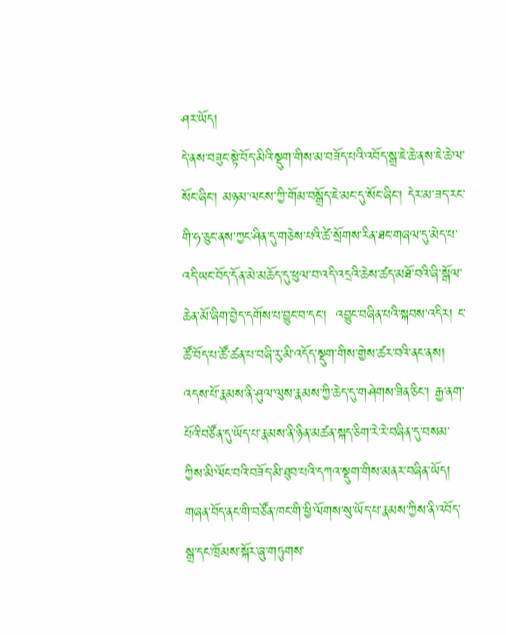ཤར་ཡོད།
དེ་ནས་བཟུང་སྟེ་བོད་མིའི་སྡུག་གིས་མ་བཟོད་པའི་འབོད་སྒྲ་ཇེ་ཆེ་ནས་ཇེ་ཆེ་ལ་སོང་ཞིང་། མཉམ་ལངས་ཀྱི་གོམ་བསྒྲོད་ཇེ་མང་དུ་སོང་ཞིང་། དེར་མ་ཟད་རང་གི་ཧ་ཅུང་ནས་ཀྱང་ཤིན་དུ་གཅེས་པའི་ཚེ་སྲོགས་རིན་ཐང་གཞལ་དུ་མེད་པ་འདི་ཡང་བོད་དོན་མེ་མཆོད་དུ་ཕུལ་བ་འདི་འདྲའི་ཆེས་ཚད་མཐོ་བའི་ཞི་སྒོལ་ཆེན་མོ་ཞིག་བྱེད་དགོས་པ་བྱུང་བ་དང་།  འབྱུང་བཞིན་པའི་སྐབས་འདིར། ང་ཚོ་བོད་པ་ཚོ་ཚན་པ་བཞི་རུ་མི་འདོད་སྡུག་གིས་གྱེས་ཚར་བའི་ནང་ནས།
འདས་པོ་རྣམས་ནི་ཤུལ་ལུས་རྣམས་ཀྱི་ཆེད་དུ་གཤེགས་ཟིན་ཅིང་། རྒྱ་ནག་པོའི་བཙོན་དུ་ཡོད་པ་རྣམས་ནི་ཉིན་མཚན་སྐད་ཅིག་རེ་རེ་བཞིན་དུ་བསམ་ཀྱིས་མི་ལོང་བའི་བཟོད་མི་ཐུབ་པའི་དཀའ་སྡུག་གིས་མནར་བཞིན་ཡོད། གཞན་བོད་ནང་གི་བཙོན་ཁང་གི་ཕྱི་ལོགས་སུ་ཡོད་པ་རྣམས་ཀྱིས་ནི་འབོད་སྒྲ་དང་ཁྲོམས་སྐོར་ཞུ་གཏུགས་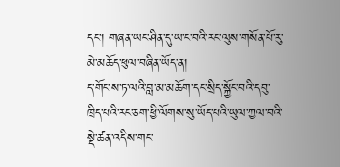དང་། གཞན་ཡང་ཤིན་དུ་ཡ་ང་བའི་རང་ལུས་གསོན་པོ་རུ་མེ་མཆོད་ཕུལ་བཞིན་ཡོད་ན།
ད་གོང་ས་ཏ་ལའི་བླ་མ་མཆོག་དང་སྲིད་སྐྱོང་བའི་དབུ་ཁྲིད་པའི་རང་ཅག་ཕྱི་ལོགས་སུ་ཡོད་པའི་ཡུལ་ཀྱལ་བའི་སྡེ་ཚན་འདིས་གང་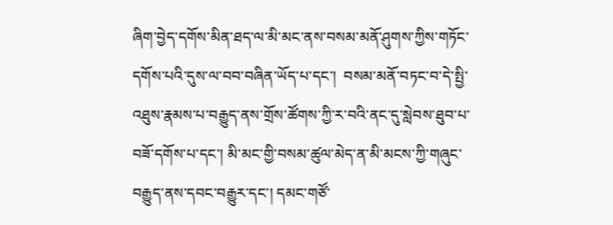ཞིག་བྱེད་དགོས་མིན་ཐད་ལ་མི་མང་ནས་བསམ་མནོ་ཤུགས་ཀྱིས་གཏོང་དགོས་པའི་དུས་ལ་བབ་བཞིན་ཡོད་པ་དང་།  བསམ་མནོ་བཏང་བ་དེ་སྤྱི་འཐུས་རྣམས་པ་བརྒྱུད་ནས་གྲོས་ཚོགས་ཀྱི་ར་བའི་ནང་དུ་སླེབས་ཐུབ་པ་བཟོ་དགོས་པ་དང་། མི་མང་གྱི་བསམ་ཚུལ་མེད་ན་མི་མངས་ཀྱི་གཞུང་བརྒྱུད་ནས་དབང་བརྒྱུར་དང་། དམང་གཙོ་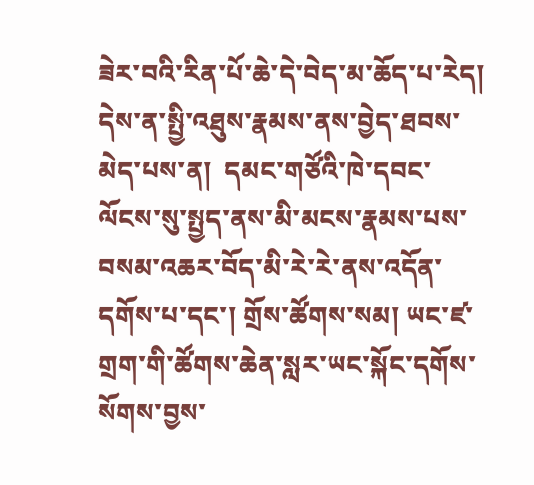ཟེར་བའི་རིན་པོ་ཆེ་དེ་བེད་མ་ཆོད་པ་རེད། དེས་ན་སྤྱི་འཐུས་རྣམས་ནས་བྱེད་ཐབས་མེད་པས་ན།  དམང་གཙོའི་ཁེ་དབང་ལོངས་སུ་སྤྱད་ནས་མི་མངས་རྣམས་པས་བསམ་འཆར་བོད་མི་རེ་རེ་ནས་འདོན་དགོས་པ་དང་། གྲོས་ཚོགས་སམ། ཡང་ཛ་གྲག་གི་ཚོགས་ཆེན་སླར་ཡང་སྐོང་དགོས་སོགས་བྱས་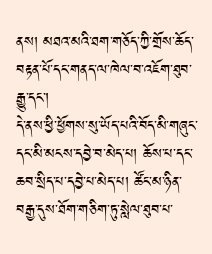ནས། མཐའ་མའི་ཐག་གཅོད་ཀྱི་གྲོས་ཆོད་བརྟན་པོ་དང་གནད་ལ་ཁེལ་བ་འཇོག་ཐུབ་རྒྱུ་དང་།
དེ་ནས་ཕྱི་ཕྱོགས་སུ་ཡོད་པའི་བོད་མི་གཞུང་དང་མི་མངས་དབྱེ་བ་མེད་པ། ཆོས་པ་དང་ཆབ་སྲིད་པ་དབྱེ་པ་མེད་པ། ཚོང་མ་ཉིན་བརྒྱ་དུས་ཐོག་གཅིག་ཏུ་སླེལ་ཐུབ་པ་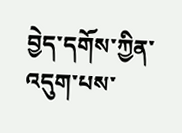བྱེད་དགོས་ཀྱིན་འདུག་པས་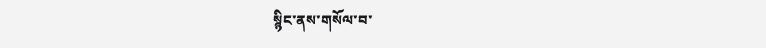སྙིང་ནས་གསོལ་བ་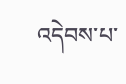འདེབས་པ་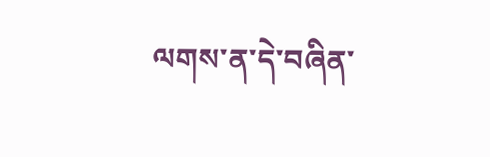ལགས་ན་དེ་བཞིན་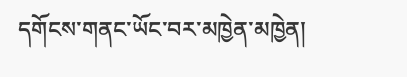དགོངས་གནང་ཡོང་བར་མཁྱེན་མཁྱེན།